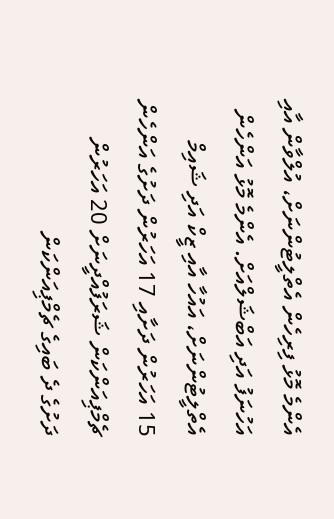އެންމެ މޮޅު ފިރިހެން އެތްލީޓުންނަށް، އުލްވާން އާއި އަހުނަފު އަދި އަބްޝަލްއަށް. އެންމެ މޮޅު އަންހެން އެތްލީޓުންނަށް، އައުހާ އާއި ޒީކް އަދި ޝައިމް
15 އަހަރުން ދަށާއި 17 އަހަރުން ދަށުގެ އަންހެން ޗެމްޕިއަންކަން ޝަރަފުއްދީނަށް 20 އަހަރުން ދަށުގެ ދެ ބައިގެ ޗެމްޕިއަންކަން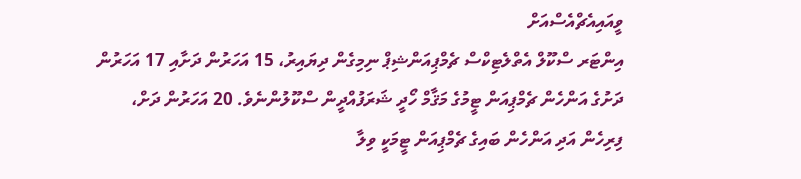ވީއައިއެޗްއެސްއަށް
އިންޓަރ ސްކޫލް އެތްލެޓިކްސް ޗެމްޕިއަންޝިޕް ނިމިގެން ދިޔައިރު، 15 އަހަރުން ދަށާއި 17 އަހަރުން ދަށުގެ އަންހެން ޗެމްޕިއަން ޓީމުގެ މަޤާމް ހޯދީ ޝަރަފުއްދީން ސްކޫލުންނެވެ. 20 އަހަރުން ދަށް، ފިރިހެން އަދި އަންހެން ބައިގެ ޗެމްޕިއަން ޓީމަކީ ވިލާ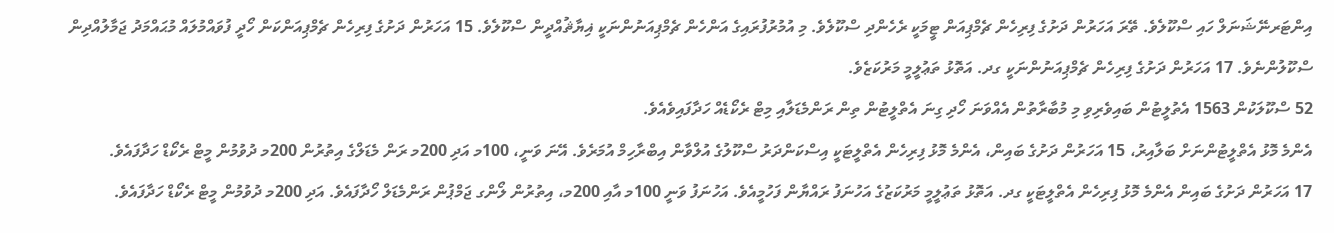އިންޓަރނޭޝަނަލް ހައި ސްކޫލެވެ. ތޭރަ އަހަރުން ދަށުގެ ފިރިހެން ޗެމްޕިއަން ޓީމަކީ ރެހެންދި ސްކޫލެވެ. މި އުމުރުފުރައިގެ އަންހެން ޗެމްޕިއަނުންނަކީ ޣިޔާޘުއްދީން ސްކޫލެވެ. 15 އަހަރުން ދަށުގެ ފިރިހެން ޗެމްޕިއަންކަން ހޯދީ ފުވައްމުލައް މުޙައްމަދު ޖަމާލުއްދިން ސްކޫލުންނެވެ. 17 އަހަރުން ދަށުގެ ފިރިހެން ޗެމްޕިއަނުންނަކީ ގދ. އަތޮޅު ތަޢުލީމީ މަރުކަޒެވެ.
52 ސްކޫލަކުން 1563 އެތުލީޓުން ބައިވެރިވި މި މުބާރާތުން އެއްވަނަ ހޯދި ގިނަ އެތްލީޓުން ތިން ރަންމެޑަލާއި މިޓް ރެކޯޑެއް ހަދާފައިވެއެވެ.
އެންމެ މޮޅު އެތްލީޓުންނަށް ބަލާއިރު، 15 އަހަރުން ދަށުގެ ބައިން، އެންމެ މޮޅު ފިރިހެން އެތްލީޓަކީ އިސްކަންދަރު ސްކޫލުގެ އުލްވާން އިބްރާހިމް އުމަރެވެ. އޭނަ ވަނީ، 100މ އަދި 200މ ރަން މެޑަލްގެ އިތުރުން 200މ ދުވުމުން މީޓް ރެކޯޑް ހަދާފައެވެ.
17 އަހަރުން ދަށުގެ ބައިން އެންމެ މޮޅު ފިރިހެން އެތްލީޓަކީ ގދ. އަތޮޅު ތަޢުލީމީ މަރުކަޒުގެ އަހުނަފު ރައްޔާން ފަހުމީއެވެ. އަހުނަފު ވަނީ 100މ އާއި 200މ، އިތުރުން ލޯންގ ޖަމްޕުން ރަންމެޑަލް ހޯދާފައެވެ. އަދި 200މ ދުވުމުން މީޓް ރެކޯޑް ހަދާފައެވެ.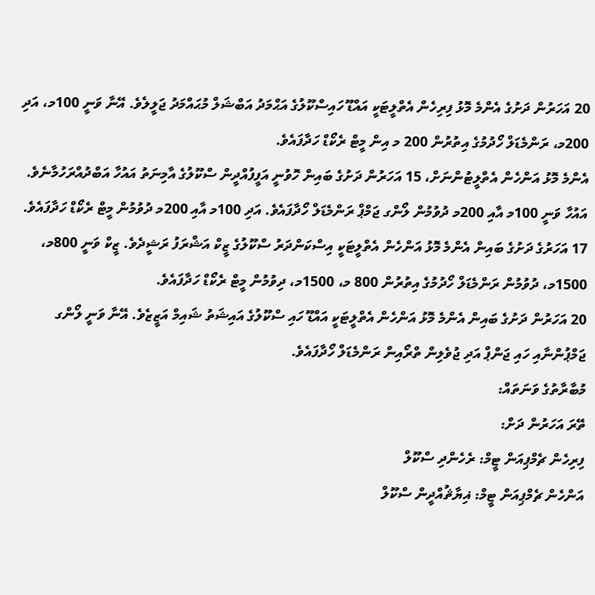20 އަހަރުން ދަށުގެ އެންމެ މޮޅު ފިރިހެން އެތްލީޓަކީ އައްޑޫ ހައިސްކޫލުގެ އަޙްމަދު އަބްޝަލް މުޙައްމަދު ޖަލީލެވެ. އޭނާ ވަނީ 100މ، އަދި 200މ، ރަންމެޑަލް ހޯދުމުގެ އިތުރުން 200 މ އިން މީޓް ރެކޯޑް ހަދާފައެވެ.
އެންމެ މޮޅު އަންހެން އެތްލީޓުންނަށް، 15 އަހަރުން ދަށުގެ ބައިން ހޮވުނީ އަފީފުއްދީން ސްކޫލުގެ އާމިނަތު އައުހާ އަބްދުއްރަހުމާނެވެ. އައުހާ ވަނީ 100މ އާއި 200މ ދުވުމުން ލޯންގ ޖަމްޕް ރަންމެޑަލް ހޯދާފައެވެ. އަދި 100މ އާއި 200މ ދުވުމުން މީޓް ރެކޯޑް ހަދާފައެވެ. 17 އަހަރުގެ ދަށުގެ ބައިން އެންމެ މޮޅު އަންހެން އެތްލީޓަކީ އިސްކަންދަރު ސްކޫލުގެ ޒީކް އަޝްރަފު ރަޝީދެވެ. ޒީކް ވަނީ 800މ، 1500މ، ދުވުމުން ރަންމެޑަލް ހޯދުމުގެ އިތުރުން 800 މ، 1500މ، ދިވުމުން މީޓް ރެކޯޑް ހަދާފައެވެ.
20 އަހަރުން ދަށުގެ ބައިން އެންމެ މޮޅު އަންހެން އެތްލީޓަކީ އައްޑޫ ހައި ސްކޫލުގެ އައިޝަތު ޝައިމް އަޒީޒެވެ. އޭނާ ވަނީ ލޯންގ ޖަމްޕުންނާއި ހައި ޖަންޕް އަދި ޖުވެލިން ތްރޯއިން ރަންމެޑަލް ހޯދާފައެވެ.
މުބާރާތުގެ ވަނަތައް:
ތޭރަ އަހަރުން ދަށް:
ފިރިހެން ޗެމްޕިއަން ޓީމް: ރެހެންދި ސްކޫލް
އަންހެން ޗެމްޕިއަން ޓީމް: ޣިޔާޘުއްދީން ސްކޫލް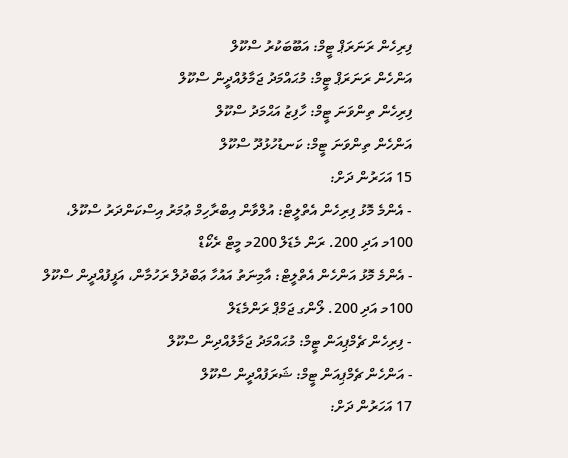ފިރިހެން ރަނަރަޕް ޓީމް: އަބޫބަކުރު ސްކޫލް
އަންހެން ރަނަރަޕް ޓީމް: މުޙައްމަދު ޖަމާލުއްދީން ސްކޫލް
ފިރިހެން ތިންވަނަ ޓީމް: ހާފިޒު އަޙްމަދު ސްކޫލް
އަންހެން ތިންވަނަ ޓީމް: ކަނޑުހުޅުދޫ ސްކޫލް
15 އަހަރުން ދަށް:
- އެންމެ މޮޅު ފިރިހެން އެތްލީޓް: އުލްވާން އިބްރާހިމް ޢުމަރު އިސްކަންދަރު ސްކޫލް،
100މ އަދި 200. ރަން މެޑަލް 200މ މީޓް ރެކޯޑް
- އެންމެ މޮޅު އަންހެން އެތްލީޓް: އާމިނަތު އައުހާ ޢަބްދުލް ރަހުމާން، އަފީފުއްދީން ސްކޫލް
100މ އަދި 200. ލޯންގ ޖަމްޕް ރަންމެޑަލް
- ފިރިހެން ޗެމްޕިއަން ޓީމް: މުޙައްމަދު ޖަމާލުއްދިން ސްކޫލް
- އަންހެން ޗެމްޕިއަން ޓީމް: ޝަރަފުއްދީން ސްކޫލް
17 އަހަރުން ދަށް: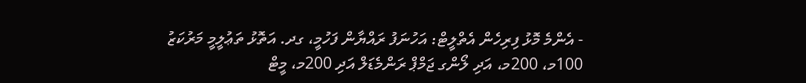- އެންމެ މޮޅު ފިރިހެން އެތްލީޓް: އަހުނަފު ރައްޔާން ފަހުމީ، ގދ. އަތޮޅު ތަޢުލީމީ މަރުކަޒު
100މ، 200މ، އަދި ލޯންގ ޖަމްޕް ރަންމެޑަލް އަދި 200މ، މީޓް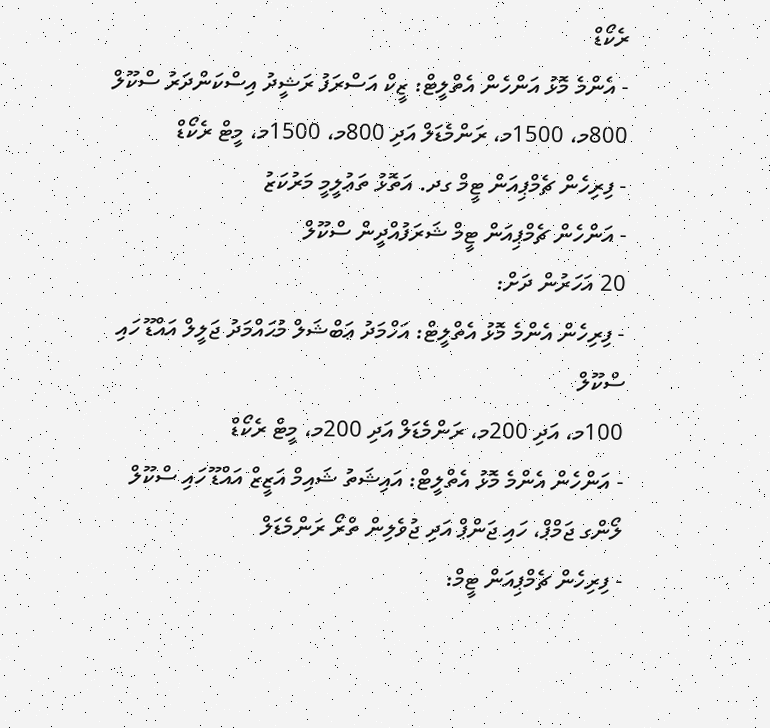ރެކޯޑް
- އެންމެ މޮޅު އަންހެން އެތްލީޓް: ޒީކް އަސްރަފު ރަޝީދު އިސްކަންދަރު ސްކޫލް
800މ، 1500މ، ރަންމެޑަލް އަދި 800މ، 1500މ، މީޓް ރެކޯޑް
- ފިރިހެން ޗެމްޕިއަން ޓީމް ގދ. އަތޮޅު ތަޢުލީމީ މަރުކަޒު
- އަންހެން ޗެމްޕިއަން ޓީމް ޝަރަފުއްދީން ސްކޫލް
20 އަހަރުން ދަށް:
- ފިރިހެން އެންމެ މޮޅު އެތްލީޓް: އަހްމަދު ޢަބްޝަލް މުޙައްމަދު ޖަލީލް އައްޑޫ ހައި ސްކޫލް
100މ، އަދި 200މ، ރަންމެޑަލް އަދި 200މ، މީޓް ރެކޯޑް
- އަންހެން އެންމެ މޮޅު އެތްލީޓް: އައިޝަތު ޝައިމް އަޒީޒް އައްޑޫ ހައި ސްކޫލް
ލޯންގ ޖަމްޕް، ހައި ޖަންޕް އަދި ޖުވެލިން ތްރޯ ރަންމެޑަލް
- ފިރިހެން ޗެމްޕިއަން ޓީމް: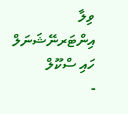ވިލާ އިންޓަރނޭޝަނަލް ހައި ސްކޫލް
-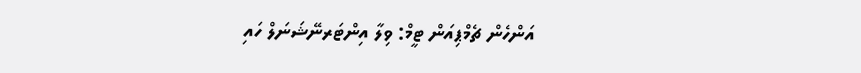އަންހެން ޗެމްޕިއަން ޓީމް: ވިލާ އިންޓަރނޭޝަނަލް ހައި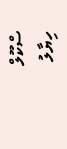ސްކޫލް
ހިޔާލު